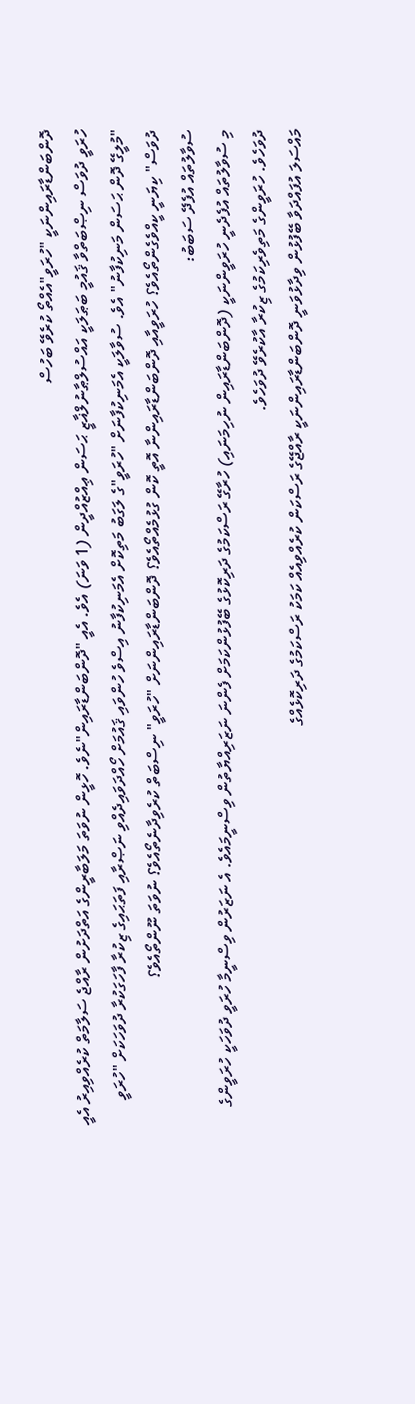ދޮންބަންޑާރައިންނަކީ "ހުރަވީ"އެއްތޯ ކުރެވޭ ބަހުސް
ހުރަވީ ދުވަސް ނިޞްބަތްވާ ޤައުމީ ބަޠަލަކީ އައްސުލްޠާނުލްޣާޒީ ޙަސަން ޢިއްޒުއްދީން (1 ވަނަ) އެވެ. އެއީ "ދޮންބަންޑާރައިން"ނެވެ. ހޮޅީން ނުވަތަ މަލަބާރީންގެ އަތްދަށުން ރާއްޖެ ސަލާމަތް ކުރެއްވިއިރު އެއީ "މުލީގޭ ދޮން ޙަސަން މަނިކުފާނު" އެވެ. ސުވާލަކީ އެމަނިކުފާނަށް "ހުރަވީ"ގެ ލަގަބު މަތިކޮށް އެމަނިކުފާނު އިސްވެ ހުންވައި ޤައުމަށް ހޯއްދަވައިދެއްވި ނަޞްރާއި ފަތަޙައިގެ ޒިކުރާ ފާހަގަކުރާ ދުވަހަކަށް "ހުރަވީ ދުވަސް" ކިޔަނީ ކީއްވެގެންތޯއެވެ؟ ހުރަވީއާއި ދޮންބަންޑާރައިންނާ އޮތީ ކޮން ގުޅުމެއްތޯއެވެ؟ ދޮންބަންޑާރައިންނަށް "ހުރަވީ" ނިސްބަތް ކުރެވިދާނެތޯއެވެ؟ ނުވަތަ ނޫންތޯއެވެ؟
ސުވާލުތައް އުފެދޭ ސަބަބު:
މި ސުވާލުތައް އުފެދެނީ ހުރަވީންނަކީ (ދޮންބަންޑާރައިން ނުހިމަނައި) ހުރާގޭ ރަސްކަމުގެ ދަރިކޮޅުގެ ބޭފުޅުންކަމަށް ފެންނަ ނަޒަރިއްޔާތުން ވިސްނީމައެވެ. އެ ނަޒަރުން ވިސްނީމާ ހުރަވީ ދުވަހަކީ ހުރަވީންގެ ދުވަހެވެ. ހުރަވީންގެ މަތިވެރިކަމުގެ ޒިކުރާ އާކުރެވޭ ދުވަހެވެ.
މައްސަލަ އުފައްދަވާ ބޭފުޅުން ވިދާޅުވަނީ ދޮންބަންޑާރައިންނަކީ ރާއްޖޭގެ ރަސްކަން ކުރެއްވިއެއް ކަމަކު ރަސްކަމުގެ ދަރިކޮޅެއްގެ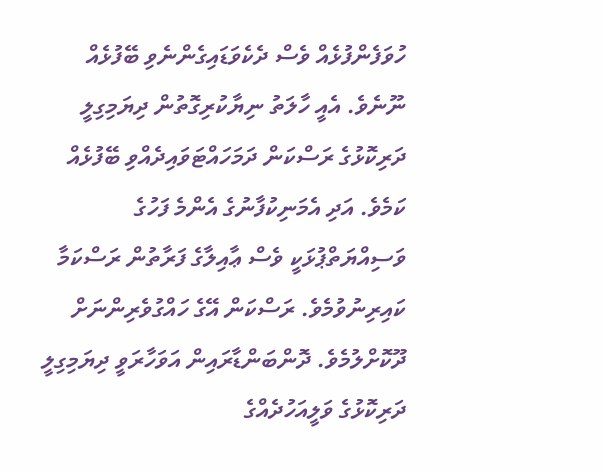ހުވަފެންފުޅެއް ވެސް ދެކެވަޑައިގެންނެވި ބޭފުޅެއް ނޫނެވެ. އެއީ ހާލަތު ނިޔާކުރިގޮތުން ދިޔަމިގިލީ ދަރިކޮޅުގެ ރަސްކަން ދަމަހައްޓަވައިދެއްވި ބޭފުޅެއް ކަމެވެ. އަދި އެމަނިކުފާނުގެ އެންމެ ފަހުގެ ވަސިއްޔަތްޕުޅަކީ ވެސް ޢާއިލާގެ ފަރާތުން ރަސްކަމާ ކައިރިނުވުމެވެ. ރަސްކަން އޭގެ ހައްގުވެރިންނަށް ދޫކޮށްލުމެވެ. ދޮންބަންޑާރައިން އަވަހާރަވީ ދިޔަމިގިލީ ދަރިކޮޅުގެ ވަލީއަހުދެއްގެ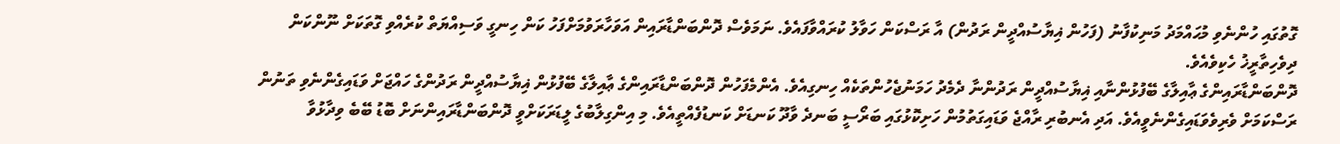ގޮތުގައި ހުންނެވި މުޙައްމަދު މަނިކުފާނު (ފަހުން ޣިޔާސުއްދީން ރަދުން) އާ ރަސްކަން ހަވާލު ކުރައްވާފައެވެ. ނަމަވެސް ދޮންބަންޑާރައިން އަވަހާރަވުމަށްފަހު ކަން ހިނގީ ވަސިއްޔަތް ކުރެއްވި ގޮތަކަށް ނޫންކަން ދިވެހިތާރީޚު ހެކިވެއެވެ.
ދޮންބަންޑާރައިންގެ ޢާއިލާގެ ބޭފުޅުންނާއި ޣިޔާސުއްދީން ރަދުންނާ ދެމެދު ހަމަނުޖެހުންތަކެއް ހިނގިއެވެ. އެންމެފަހުން ދޮންބަންޑާރައިންގެ ޢާއިލާގެ ބޭފުޅުން ޣިޔާސުއްދީން ރަދުންގެ ހައްޖަށް ވަޑައިގެންނެވި ތަނުން ރަސްކަމަށް ވެރިވެވަޑައިގެންނެވީއެވެ. އަދި އެނބުރި ރާއްޖެ ވަޑައިގަތުމުން ހަށިކޮޅުގައި ބަރޯސީ ބަނދެ ވާދޫ ކަނޑަށް ކަނޑުފެއްތީއެވެ. މި އިންގިލާބުގެ ލީޑަރަކަށްވީ ދޮންބަންޑާރައިންނަށް ބޮޑު ބޭބެ ވިދާޅުވާ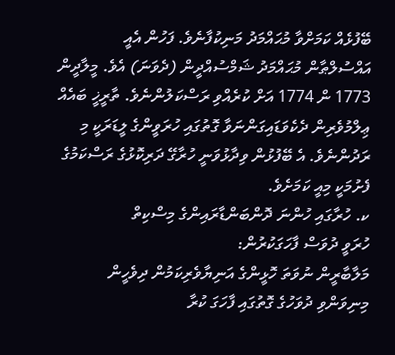ބޭފުޅެއް ކަމަށްވާ މުޙައްމަދު މަނިކުފާނެވެ. ފަހުން އެއީ އައްސުލްޠާން މުޙައްމަދު ޝަމްސުއްދީން (ދެވަނަ) އެވެ. މީލާދީން 1773 ން 1774 އަށް ކުރެއްވި ރަސްކަލުންނެވެ. ތާރީޚީ ބައެއް ޢިލްމުވެރިން ދެކެވަޑައިގަންނަވާ ގޮތުގައި ހުރަވީންގެ ލީޑަރަކީ މި ރަދުންނެވެ. އެ ބޭފުޅުން ވިދާޅުވަނީ ހުރާގޭ ދަރިކޮޅުގެ ރަސްކަމުގެ ފެށުމަކީ މިއީ ކަމަށެވެ.
ކ. ހުރާގައި ހުންނަ ދޮންބަންޑާރައިންގެ މިސްކިތް
ހުރަވީ ދުވަސް ފާހަގަކުރުން:
މަލާބާރީން ނުވަތަ ހޮޅީންގެ އަނިޔާވެރިކަމުން ދިވެހީން މިނިވަންވި ދުވަހުގެ ގޮތުގައި ފާހަގަ ކުރާ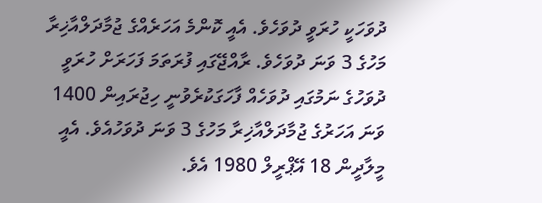ދުވަހަކީ ހުރަވީ ދުވަހެވެ. އެއީ ކޮންމެ އަހަރެއްގެ ޖުމާދަލްއާޚިރާ މަހުގެ 3 ވަނަ ދުވަހެވެ. ރާއްޖޭގައި ފުރަތަމަ ފަހަރަށް ހުރަވީ ދުވަހުގެ ނަމުގައި ދުވަހެއް ފާހަގަކުރެވުނީ ހިޖުރައިން 1400 ވަނަ އަހަރުގެ ޖުމާދަލްއާޚިރާ މަހުގެ 3 ވަނަ ދުވަހުއެވެ. އެއީ މީލާދީން 18 އޭޕްރީލް 1980 އެވެ.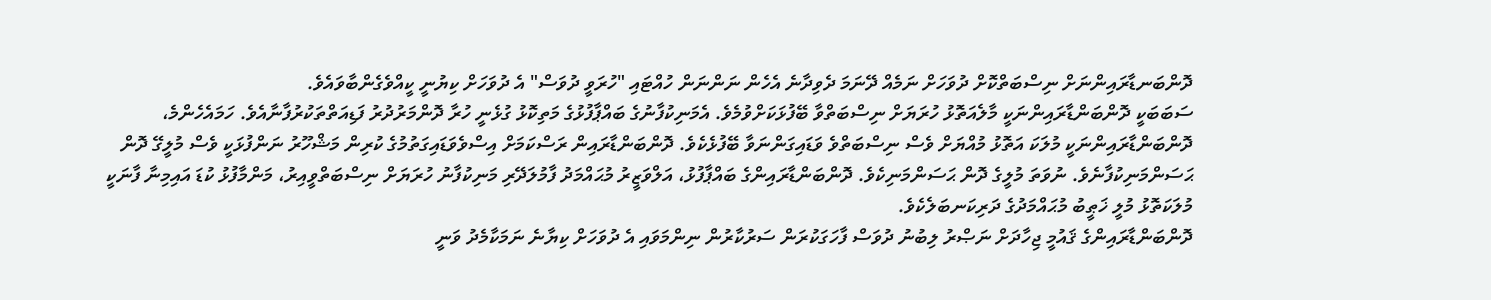ދޮންބަނޑާރައިންނަށް ނިސްބަތްކޮށް ދުވަހަށް ނަމެއް ދޭނަމަ ދެވިދާނެ އެހެން ނަންނަން ހުއްޓައި "ހުރަވީ ދުވަސް" އެ ދުވަހަށް ކިޔުނީ ކީއްވެގެންބާވައެވެ.
ސަބަބަކީ ދޮންބަންޑާރައިންނަކީ މާލެއަތޮޅު ހުރަޔަށް ނިސްބަތްވާ ބޭފުޅަކަށްވުމެވެ. އެމަނިކުފާނުގެ ބައްޕާފުޅުގެ މަތިކޮޅު ގުޅެނީ ހުރާ ދޮންމަރުދުރު ފަޑިއަތްތަކުރުފާނާއެވެ. ހަމައެހެންމެ، ދޮންބަންޑާރައިންނަކީ މުލަކަ އަތޮޅު މުއްޔަށް ވެސް ނިސްބަތްވެ ވަޑައިގަންނަވާ ބޭފުޅެކެވެ. ދޮންބަންޑާރައިން ރަސްކަމަށް އިސްވެވަޑައިގަތުމުގެ ކުރިން މަޝްހޫރު ނަންފުޅަކީ ވެސް މުލީގޭ ދޮން ޙަސަންމަނިކުފާނެވެ. ނުވަތަ މުލީގެ ދޮން ޙަސަންމަނިކެވެ. ދޮންބަންޑާރައިންގެ ބައްޕާފުޅު، އަލްވަޒީރު މުޙައްމަދު ފާމުލަދޭރި މަނިކުފާނު ހުރަޔަށް ނިސްބަތްވީއިރު، މަންމާފުޅު ކުޑަ އައިމިނާ ފާނަކީ މުލަކަތޮޅު މުލީ ޚަޠީބު މުޙައްމަދުގެ ދަރިކަނބަލެކެވެ.
ދޮންބަންޑާރައިންގެ ޤައުމީ ޖިހާދަށް ނަޞްރު ލިބުނު ދުވަސް ފާހަގަކުރަން ސަރުކާރުން ނިންމަވައި އެ ދުވަހަށް ކިޔާނެ ނަމަކާމެދު ވަނީ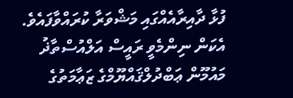ފުޅާ ދާއިރާއެއްގައި މަޝްވަރާ ކުރައްވާފައެވެ. އެކަން ނިންމެވީ ރައީސް އަލްއުސްތާޛު މައުމޫން ޢަބްދުލްޤައްޔޫމްގެ ޒަޢާމަތުގެ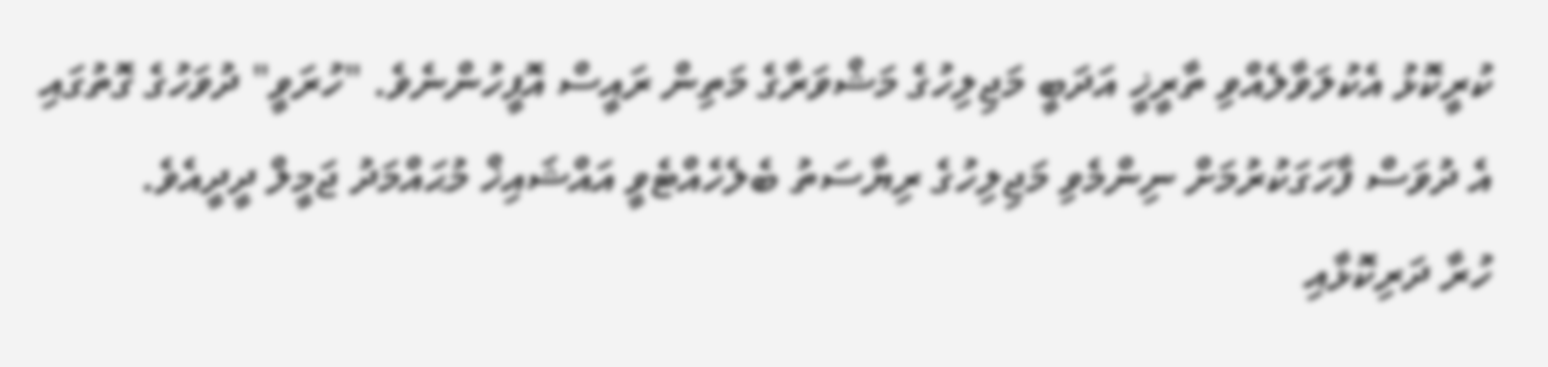ކުރީކޮޅު އެކުލަވާލެއްވި ތާރީޚީ އަދަބީ މަޖިލިހުގެ މަޝްވަރާގެ މަތިން ރައީސް އޮފީހުންނެވެ. "ހުރަވީ" ދުވަހުގެ ގޮތުގައި އެ ދުވަސް ފާހަގަކުރުމަށް ނިންމެވި މަޖިލިހުގެ ރިޔާސަތު ބެލެހެއްޓެވީ އައްޝައިޚް މުޙައްމަދު ޖަމީލް ދީދީއެވެ.
ހުރާ ދަރިކޮޅާއި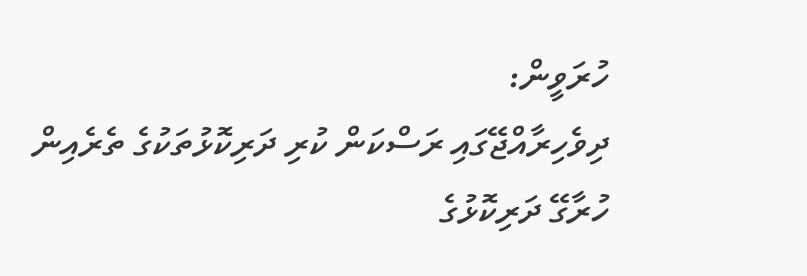ހުރަވީން:
ދިވެހިރާއްޖޭގައި ރަސްކަން ކުރި ދަރިކޮޅުތަކުގެ ތެރެއިން ހުރާގޭ ދަރިކޮޅުގެ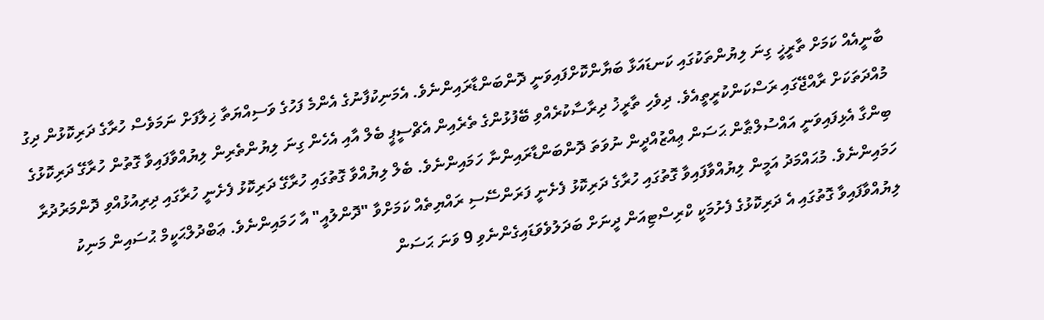ބާނީއެއް ކަމަށް ތާރީޚީ ގިނަ ލިޔުންތަކުގައި ކަނޑައަޅާ ބަޔާންކޮށްފައިވަނީ ދޮންބަންޑާރައިންނެވެ. އެމަނިކުފާނުގެ އެންމެ ފަހުގެ ވަސިއްޔަތާ ޚިލާފަށް ނަމަވެސް ހުރާގެ ދަރިކޮޅުން ދިގު މުއްދަތަކަށް ރާއްޖޭގައި ރަސްކަންކުރީތީއެވެ. ދިވެހި ތާރީޚު ދިރާސާކުރެއްވި ބޭފުޅުންގެ ތެރެއިން އެޗްސީޕީ ބެލް އާއި އެހެން ގިނަ ލިޔުންތެރިން ލިޔުއްވާފައިވާ ގޮތުން ހުރާގޭ ދަރިކޮޅުގެ ބިންގާ އެޅިފައިވަނީ އައްސުލްޠާން ޙަސަން ޢިއްޒުއްދީން ނުވަތަ ދޮންބަންޑާރައިންނާ ހަމައިންނެވެ. ބެލް ލިޔުއްވާ ގޮތުގައި ހުރާގޭ ދަރިކޮޅު ފެށެނީ ހުރާގައި ދިރިއުޅުއްވި ދޮންމަރުދުރާ ހަމައިންނެވެ. މުޙައްމަދު އަމީން ލިޔުއްވާފައިވާ ގޮތުގައި ހުރާގެ ދަރިކޮޅު ފެށެނީ ފަރަންސޭސި ރައްޔިތެއް ކަމަށްވާ "ދޮންލުއީ" އާ ހަމައިންނެވެ. ޢަބްދުލްޙަކީމް ޙުސައިން މަނިކު ލިޔުއްވާފައިވާ ގޮތުގައި އެ ދަރިކޮޅުގެ ފެށުމަކީ ކްރިސްޓިއަން ދީނަށް ބަދަލުވެވަޑައިގެންނެވި 9 ވަނަ ޙަސަން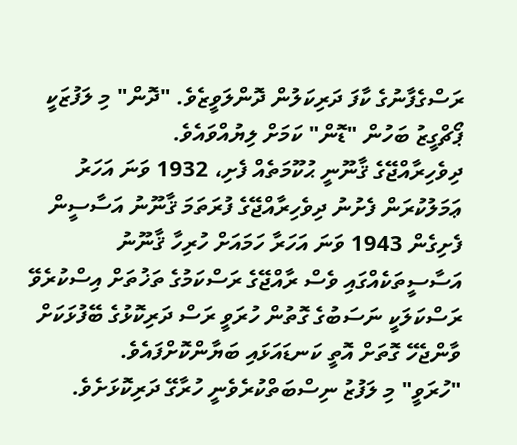ރަސްގެފާނުގެ ކާފަ ދަރިކަލުން ދޮންލަވީޒެވެ. "ދޮން" މި ލަފުޒަކީ ޕޯޗްގީޒު ބަހުން "ޑޮން" ކަމަށް ލިޔުއްވައެވެ.
ދިވެހިރާއްޖޭގެ ޤާނޫނީ ޙުކޫމަތެއް ފެށި، 1932 ވަނަ އަހަރު ޢަމަލުކުރަން ފެށުނު ދިވެހިރާއްޖޭގެ ފުރަތަމަ ޤާނޫނު އަސާސީން ފެށިގެން 1943 ވަނަ އަހަރާ ހަމައަށް ހުރިހާ ޤާނޫނު އަސާސީތަކެއްގައި ވެސް ރާއްޖޭގެ ރަސްކަމުގެ ތަޚުތަށް އިސްކުރެވޭ ރަސްކަލަކީ ނަސަބުގެ ގޮތުން ހުރަވީ ރަސް ދަރިކޮޅުގެ ބޭފުޅަކަށް ވާންޖެހޭ ގޮތަށް އޮތީ ކަނޑައަޅައި ބަޔާންކޮށްފައެވެ.
"ހުރަވީ" މި ލަފުޒު ނިސްބަތްކުރެވެނީ ހުރާގޭ ދަރިކޮޅަށެވެ.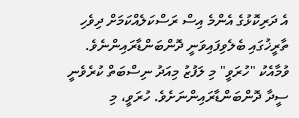އެ ދަރިކޮޅުގެ އެންމެ އިސް ރަސްކަލެއްކަމަށް ދިވެހި ތާރީޚުގައި ބެލެވިފައިވަނީ ދޮންބަންޑާރައިންނެވެ. ވުމާއެކު "ހުރަވީ" މި ލަފުޒު މިއަދު ނިސްބަތް ކުރެވެނީ ސީދާ ދޮންބަންޑާރައިންނަށެވެ. ހުރަވީ، މި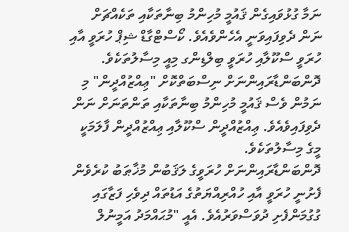ނަމާ ގުޅުވައިގެން ޤައުމީ މުހިންމު ބިނާތަކާއި ތަކެއްޗަށް ނަން ދެވިފައިވަނީ އެހެންވެއެވެ. ކޯސްޓްގާޑް ޝިޕް ހުރަވީ އާއި ހުރަވީ ސްކޫލާއި ހުރަވީ ބިލްޑިންގ މިއީ މިސާލުތަކެވެ. ދޮންބަންޑާރައިންނަށް ނިސްބަތްކޮށް "ޢިއްޒުއްދީން" މި ނަމުން ވެސް ޤައުމީ މުހިންމު ބިނާތަކާއި ތަންތަނަށް ނަން ދެވިފައިވެއެވެ. ޢިއްޒުއްދީން ސްކޫލާއި ޢިއްޒުއްދީން ފާލަމަކީ މީގެ މިސާލުތަކެވެ.
ދޮންބަންޑާރައިންނަށް ހުރަވީގެ ލަޤަބުން މުޚާޠަބު ކުރެވެން ފެށުނީ ހުރަވީ އާއި ހުއްރިއްޔަތުގެ އަޑުތައް ދިވެހި ފަޒާގައި ގުގުމަންފެށި ދުވަސްވަރުއެވެ. އެއީ "މުޙައްމަދު އަމީނުލް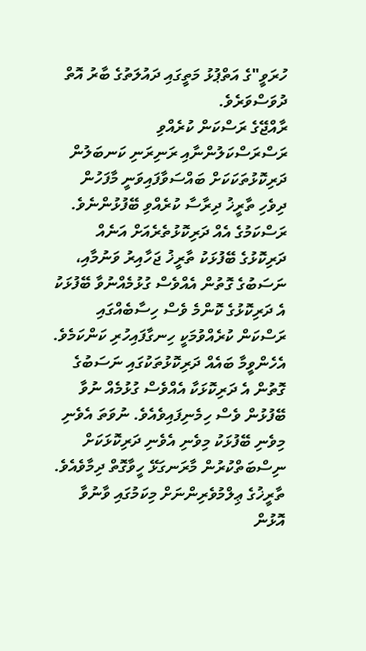ހުރަވީ"ގެ އަތްޕުޅު މަތީގައި ދައުލަތުގެ ބާރު އޮތް ދުވަސްވަރެވެ.
ރާއްޖޭގެ ރަސްކަން ކުރެއްވި ރަސްރަސްކަލުންނާއި ރަނިރަނި ކަނބަލުން ދަރިކޮޅުތަކަކަށް ބައްސަވާފައިވަނީ މާފަހުން ދިވެހި ތާރީޚު ދިރާސާ ކުރެއްވި ބޭފުޅުންނެވެ. ރަސްކަމުގެ އެއް ދަރިކޮޅުތެރެއަށް އަނެއް ދަރިކޮޅުގެ ބޭފުޅަކު ތާރީޚު ޖަހާއިރު ވަނުމާއި، ނަސަބުގެ ގޮތުން އެއްވެސް ގުޅުމެއްނުވާ ބޭފުޅަކު އެ ދަރިކޮޅުގެ ކޮންމެ ވެސް ހިސާބެއްގައި ރަސްކަން ކުރެއްވުމަކީ ހިނގާފައިހުރި ކަންކަމެވެ. އެހެންވީމާ ބައެއް ދަރިކޮޅުތަކުގައި ނަސަބުގެ ގޮތުން އެ ދަރިކޮޅަކާ އެއްވެސް ގުޅުމެއް ނުވާ ބޭފުޅުން ވެސް ހިމެނިފައިވެއެވެ. ނުވަތަ އެވެނި މިވެނި ބޭފުޅަކު މިވެނި އެވެނި ދަރިކޮޅަކަށް ނިސްބަތްކުރުން މާރަނގަޅޭ ހީވާގޮތް ދިމާވެއެވެ. ތާރީޚުގެ ޢިލްމުވެރިންނަށް މިކަމުގައި ވާނުވާ އޮޅުން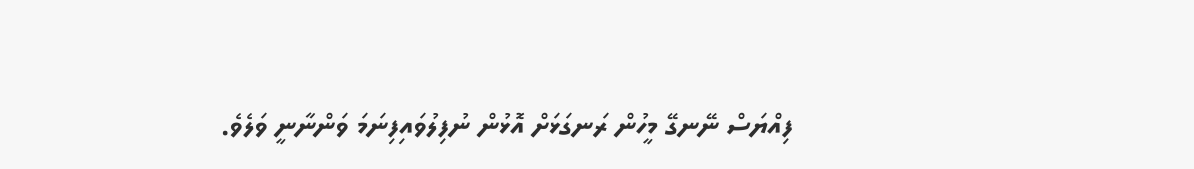ފިއްޔަސް ނޭނގޭ މީހުން ރަނގަޅަށް އޮޅުން ނުފިލުވައިފިނަމަ ވަންނާނީ ވަލެވެ.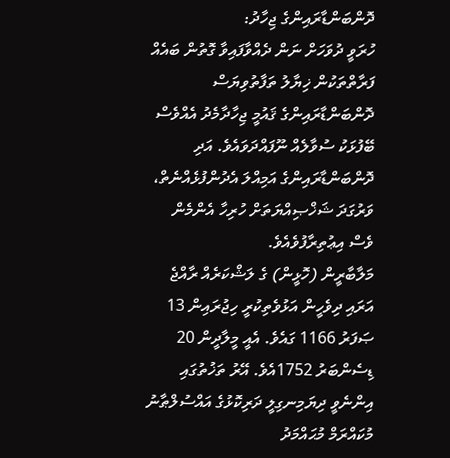ދޮންބަންޑާރައިންގެ ޖިހާދު:
ހުރަވީ ދުވަހަށް ނަން ދެއްވާފައިވާ ގޮތުން ބައެއް ފަރާތްތަކުން ޚިޔާލު ތަފާތުވިޔަސް ދޮންބަންޑާރައިންގެ ޤައުމީ ޖިހާދާމެދު އެއްވެސް ބޭފުޅަކު ސުވާލެއް ނޫފައްދަވައެވެ. އަދި ދޮންބަންޑާރައިންގެ އަމިއްލަ އެދުންފުޅެއްނެތް، ވަރުގަދަ ޝަޚްޞިއްޔަތަށް ހުރިހާ އެންމެން ވެސް އިޢުތިރާފުވެއެވެ.
މަލާބާރީން (ހޮޅީން) ގެ ލަޝްކަރެއް ރާއްޖެ އަރައި ދިވެހީން އަޅުވެތިކުރީ ހިޖުރައިން 13 ޞަފަރު 1166 ގައެވެ. އެއީ މީލާދީން 20 ޑިސެންބަރު 1752އެވެ. އޭރު ތަޚުތުގައި އިންނެވީ ދިޔަމިނގިލީ ދަރިކޮޅުގެ އައްސުލްޠާނު މުކައްރަމް މުޙައްމަދު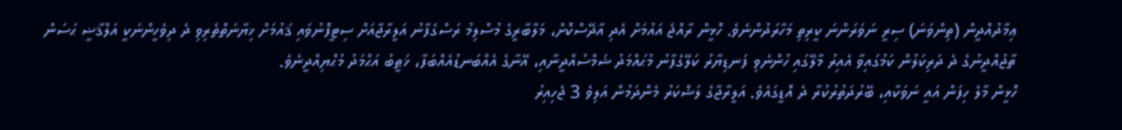ޢިމާދުއްދީން (ތިންވަނަ) ސިރީ ނަވަރަންނަ ކީރިތި މަހާރަދުންނެވެ. ހޮޅީން ރާއްޖެ އައުމަށް އެދި އާދޭސްކޮށް، މަލާބާރީގެ މުސްލިމު ރަސްގެފާނު އަލީރާޖާއަށް ސިޓީފޮނުވައި ޤައުމަށް ޚިޔާނަތްތެރިވި ދެ ދިވެހީންނަކީ އަލްޤާޟީ ޙަސަން ތާޖުއްދީނުގެ ދެ ދަރިކަލުން ކަމުގައިވާ އެއިރު މާލޭގައި ހުންނެވި ފަނޑިޔާރު ކަލޭގެފާނު މުޙައްމަދު ޝަމްސުއްދީނާއި، އޭނާގެ އެއްބަނޑުއެއްބަފާ، ޚަޠީބު އަޙްމަދު މުޙްޔިއްދީނެވެ.
ހޮޅީން މާލެ ހިފަން އައީ ނަވަކާއި، ބޭރުދަތުރުކުރާ ދެ އޮޑީގައެވެ. އަލީރާޖާގެ ލަޝްކަރު މެންދަމުން އަލިވެ 3 ޖެހިއިރު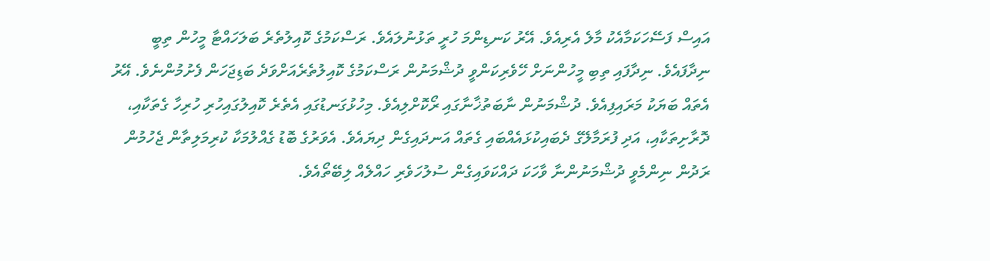އައިސް ފަސޭހަކަމާއެކު މާލެ އެރިއެވެ. އޭރު ކަނޑިންމަ ހުރީ ތަޅުނުލައެވެ. ރަސްކަމުގެ ކޮއިލުތެރެ ބަލަހައްޓާ މީހުން ތިބީ ނިދާފައެވެ. ނިދާފައި ތިބި މީހުންނަށް ހޭވެރިކަންވީ ދުޝްމަނުން ރަސްކަމުގެ ކޮއިލުތެރެއަށްވަދެ ބަޑިޖަހަން ފެށުމުންނެވެ. އޭރު އެތައް ބަޔަކު މަރައިފިއެވެ. ދުޝްމަނުން ނާބަތުޚާނާގައި ރޯކޮށްލިއެވެ. މިހުޅުގަނޑުގައި އެތެރެ ކޮއިލުގައިހުރި ހުރިހާ ގެތަކާއި، ދޮރާށިތަކާއި، އަދި ފުރަމާލޭގެ ދެބައިކުޅައެއްބައި ގެތައް އަނދައިގެން ދިޔައެވެ. އެވަރުގެ ބޮޑު ގެއްލުމަކާ ކުރިމަލިތާން ޖެހުމުން ރަދުން ނިންމެވީ ދުޝްމަނުންނާ ވާހަކަ ދައްކަވައިގެން ސުލުހަވެރި ހައްލެއް ލިބޭތޯއެވެ.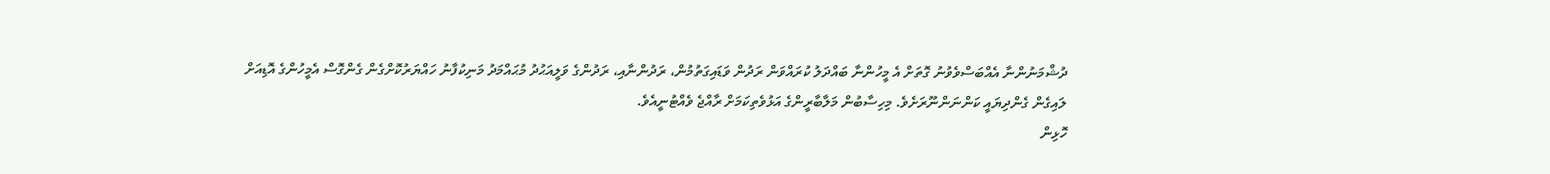ދުޝްމަނުންނާ އެއްބަސްވެވުނު ގޮތަށް އެ މީހުންނާ ބައްދަލު ކުރައްވަން ރަދުން ވަޑައިގަތުމުން، ރަދުންނާއި، ރަދުންގެ ވަލީއަޙުދު މުޙައްމަދު މަނިކުފާނު ހައްޔަރުކޮށްގެން ގެންގޮސް އެމީހުންގެ އޮޑިއަށް ލައިގެން ގެންދިޔައީ ކަންނަންނޫރަށެވެ. މިހިސާބުން މަލާބާރީންގެ އަޅުވެތިކަމަށް ރާއްޖެ ވެއްޓުނީއެވެ.
ހޮޅިން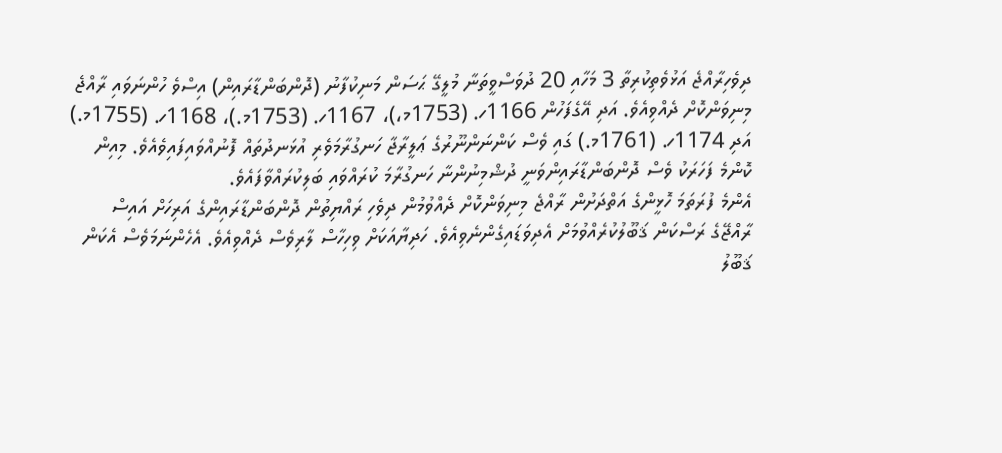ދިވެހިރާއްޖެ އަޅުވެތިކުރިތާ 3 މަހާއި 20 ދުވަސްވީތަނާ މުލީގޭ ޙަސަން މަނިކުފާނު (ދޮންބަންޑާރައިން) އިސްވެ ހުންނަވައި ރާއްޖެ މިނިވަންކޮށް ދެއްވިއެވެ. އަދި އޭގެފަހުން 1166ހ. (1753މ،)، 1167ހ. (1753މ.)، 1168ހ. (1755މ.) އަދި 1174ހ. (1761މ.) ގައި ވެސް ކަންނަންނޫރުގެ ޢަލީރާޖާ ހަނގުރާމަވެރި އުޅަނދުތައް ފޮނުއްވައިފައިވެއެވެ. މިއިން ކޮންމެ ފަހަރަކު ވެސް ދޮންބަންޑާރައިންވަނީ ދުޝްމިނުންނާ ހަނގުރާމަ ކުރައްވައި ބަލިކުރައްވާފައެވެ.
އެންމެ ފުރަތަމަ ހޮޅީންގެ އަތްދަށުން ރާއްޖެ މިނިވަންކޮށް ދެއްވުމުން ދިވެހި ރައްޔިތުން ދޮންބަންޑާރައިންގެ އަރިހަށް އައިސް ރާއްޖޭގެ ރަސްކަން ޤަބޫލުކުރެއްވުމަށް އެދިވަޑައިގެންނެވިއެވެ. ހަދިޔާއަކަށް ވިހިހާސް ލާރިވެސް ދެއްވިއެވެ. އެހެންނަމަވެސް އެކަން ޤަބޫލު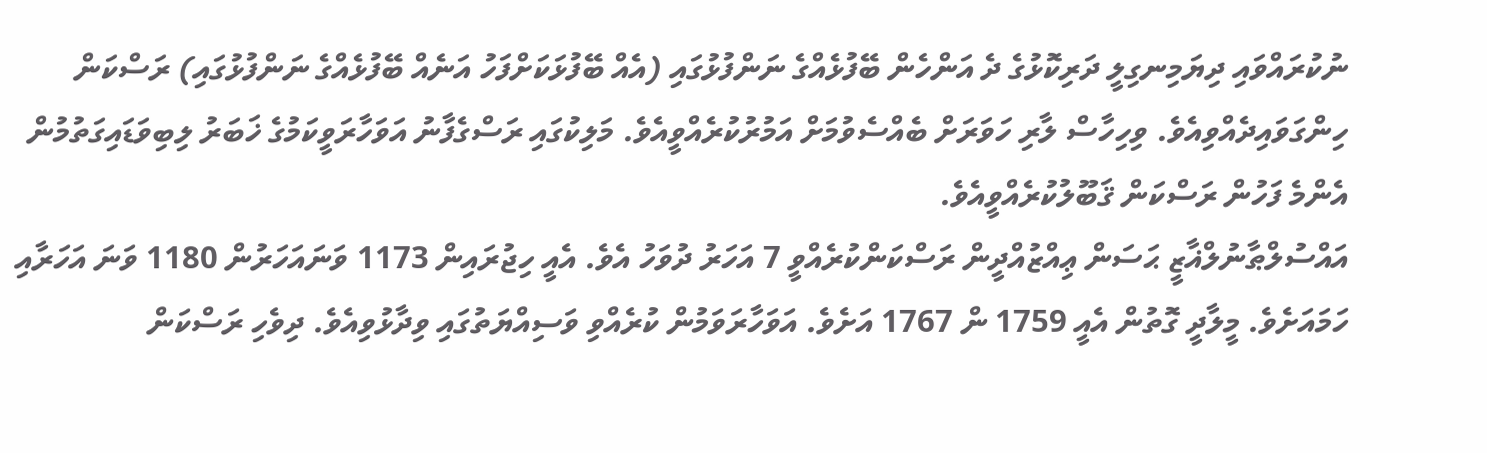ނުކުރައްވައި ދިޔަމިނގިލީ ދަރިކޮޅުގެ ދެ އަންހެން ބޭފުޅެއްގެ ނަންފުޅުގައި (އެއް ބޭފުޅަކަށްފަހު އަނެއް ބޭފުޅެއްގެ ނަންފުޅުގައި) ރަސްކަން ހިންގަވައިދެއްވިއެވެ. ވިހިހާސް ލާރި ހަވަރަށް ބެއްސެވުމަށް އަމުރުކުރެއްވީއެވެ. މަލިކުގައި ރަސްގެފާނު އަވަހާރަވީކަމުގެ ޚަބަރު ލިބިވަޑައިގަތުމުން އެންމެ ފަހުން ރަސްކަން ޤަބޫލުކުރެއްވީއެވެ.
އައްސުލްޠާނުލްޣާޒީ ޙަސަން ޢިއްޒުއްދީން ރަސްކަންކުރެއްވީ 7 އަހަރު ދުވަހު އެވެ. އެއީ ހިޖުރައިން 1173 ވަނައަހަރުން 1180 ވަނަ އަހަރާއި ހަމައަށެވެ. މީލާދީ ގޮތުން އެއީ 1759 ން 1767 އަށެވެ. އަވަހާރަވަމުން ކުރެއްވި ވަސިއްޔަތުގައި ވިދާޅުވިއެވެ. ދިވެހި ރަސްކަން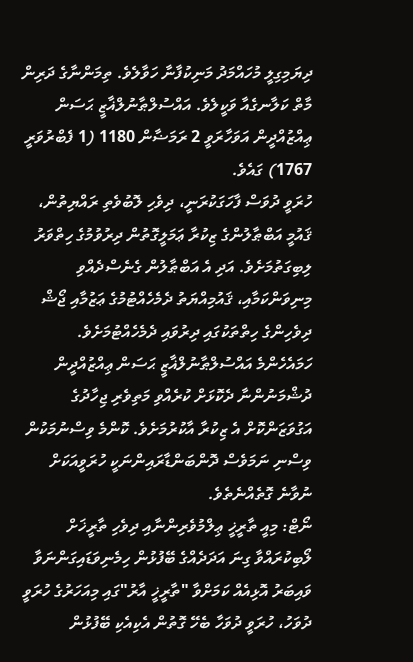ދިޔަމިގިލީ މުހައްމަދު މަނިކުފާނާ ހަވާލެވެ. ތިމަންނާގެ ދަރިން މާތް ކަލާނގެއާ ވަކީލެވެ. އައްސުލްޠާނުލްޣާޒީ ޙަސަން ޢިއްޒުއްދީން އަވަހާރަވީ 2 ރަމަޟާން 1180 (1 ފެބްރުވަރީ 1767) ގައެވެ.
ހުރަވީ ދުވަސް ފާހަގަކުރަނީ، ދިވެހި ލޮބުވެތި ރައްޔިތުން، ޤައުމީ އަބްޠާލުންގެ ޒިކުރާ ޢަމަލީގޮތުން ދިރުވުމުގެ ހިތްވަރު ލިބިގަތުމަށެވެ. އަދި އެ އަބްޠާލުން ގެނެސްދެއްވި މިނިވަންކަމާއި، ޤައުމިއްޔަތު ދެމެހެއްޓުމުގެ ޢަޒުމާއި ޖޯޝް ދިވެހިންގެ ހިތްތަކުގައި ދިރުވައި ދެމެހެއްޓުމަށެވެ. ހަމައެހެންމެ އައްސުލްޠާނުލްޣާޒީ ޙަސަން ޢިއްޒުއްދީން ދުޝްމަނުންނާ ދެކޮޅަށް ކުރެއްވި މަތިވެރި ޖިހާދުގެ އަގުވަޒަންކޮށް އެ ޒިކުރާ އާކުރުމަށެވެ. ކޮންމެ ވިސްނުމަކުން ވިސްނި ނަމަވެސް ދޮންބަންޑާރައިންނަކީ ހުރަވީއަކަށް ނުވާނެ ގޮތެއްނެތެވެ.
ނޯޓް: މިއީ ތާރީޚީ ޢިލްމުވެރިންނާއި ދިވެހި ތާރީޚަށް ލޯބިކުރައްވާ ގިނަ އަދަދެއްގެ ބޭފުޅުން ހިމެނިވަޑައިގަންނަވާ ވައިބަރު އޮޅިއެއް ކަމަށްވާ "ތާރީޚީ އާރު"ގައި މިއަހަރުގެ ހުރަވީ ދުވަހު، ހުރަވީ ދުވަހާ ބެހޭ ގޮތުން އެކިއެކި ބޭފުޅުން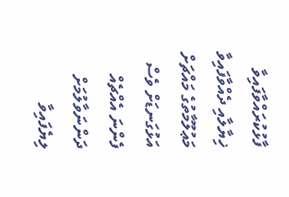ފާޅުކުރައްވާފައިވާ ޚިޔާލާއި ދެއްވާފައިވާ މަޢުލޫމާތުގެ މައްޗަށް އަޅުގަނޑަށް ވެސް ފެންނަ އެއްޗެއް ދަންނަވާލުމަށް ލިޔެފައިވާ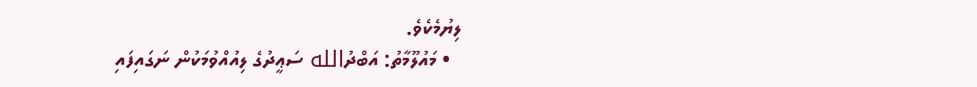ލިޔުމެކެވެ.
  • މައުލޫމާތު: އަބްދުالله ސަޢީދުގެ ލިއުއްވުމަކުން ނަގައިފައި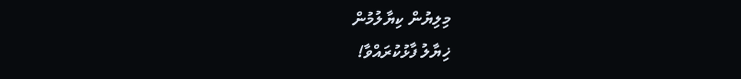މިލިޔުން ކިޔާލުމުން
ޚިޔާލު ފާޅުކުރައްވާ!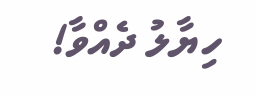ހިޔާލު ދެއްވާ!